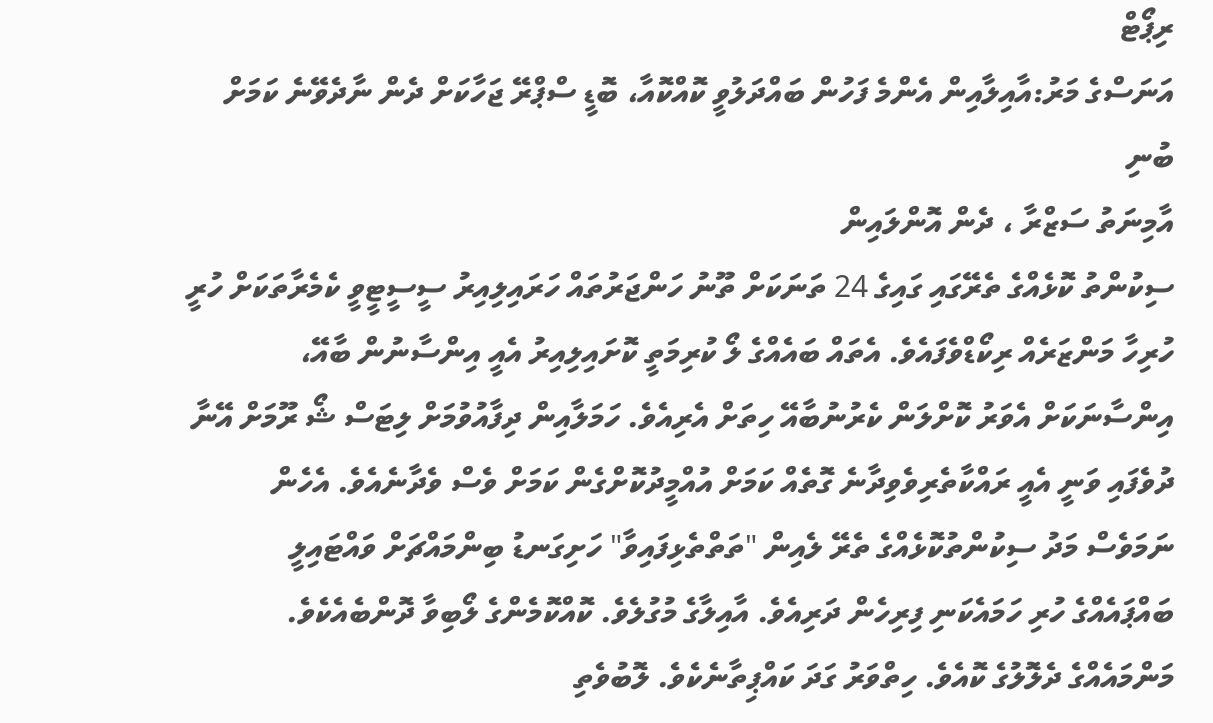ރިޕޯޓް
އަނަސްގެ މަރު:އާއިލާއިން އެންމެ ފަހުން ބައްދަލުވީ ކޮއްކޮއާ، ބޮޑީ ސްޕްރޭ ޖަހާކަށް ދެން ނާދެވޭނެ ކަމަށް ބުނި
އާމިނަތު ސަޒްރާ ، ދެން އޮންލައިން
ސިކުންތު ކޮޅެއްގެ ތެރޭގައި ގައިގެ 24 ތަނަކަށް ތޫނު ހަންޖަރުތައް ހަރައިލިއިރު ސީސީޓީވީ ކެމެރާތަކަށް ހުރީ ހުރިހާ މަންޒަރެއް ރިކޯޑްވެފައެވެ. އެތައް ބައެއްގެ ލޯ ކުރިމަތީ ކޮށައިލިއިރު އެއީ އިންސާނުން ބާއޭ، އިންސާނަކަށް އެވަރު ކޮށްލަން ކެރުނުބާއޭ ހިތަށް އެރިއެވެ. ހަމަލާއިން ދިފާއުވުމަށް ލިޓަސް ޝޯ ރޫމަށް އޭނާ ދުވެފައި ވަނީ އެއީ ރައްކާތެރިވެވިދާނެ ގޮތެއް ކަމަށް އުއްމީދުކޮށްގެން ކަމަށް ވެސް ވެދާނެއެވެ. އެހެން ނަމަވެސް މަދު ސިކުންތުކޮޅެއްގެ ތެރޭ ލެއިން "ތަތްތެޅިފައިވާ" ހަށިގަނޑު ބިންމައްޗަށް ވައްޓައިލީ  ބައްޕައެއްގެ ހުރި ހަމައެކަނި ފިރިހެން ދަރިއެވެ. އާއިލާގެ މުގުލެވެ. ކޮއްކޮމެންގެ ލޯބިވާ ދޮންބެއެކެވެ. މަންމައެއްގެ ދެލޮލުގެ ކޮއެވެ. ހިތްވަރު ގަދަ ކައްޕިތާނެކެވެ. ލޮބުވެތި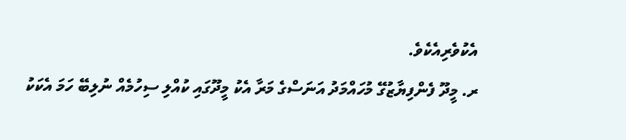އެކުވެރިއެކެވެ.
ރ. މީދޫ ފެންފިޔާޒުގޭ މުހައްމަދު އަނަސްގެ މަރާ އެކު މީދޫގައި ކުއްލި ސިހުމެއް ނުލިބޭ ހަމަ އެކަކު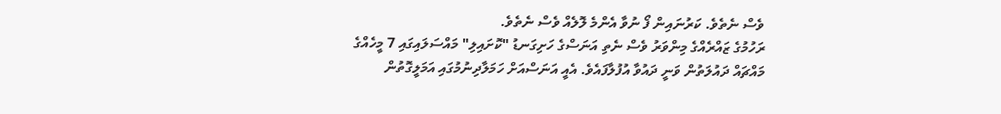ވެސް ނެތެވެ. ކަރުނައިން ފޯ ނުވާ އެންމެ ލޮލެއް ވެސް ނެތެވެ.
ރަހުމުގެ ޒައްރެއްގެ މިންވަރު ވެސް ނެތި އަނަސްގެ ހަށިގަނޑު "ކޮށައިލި" މައްސަލައިގައި 7 މީހެއްގެ މައްޗައް ދައުލަތުން ވަނީ ދައުވާ އުފުލާފައެވެ. އެއީ އަނަސްއަށް ހަމަލާދިނުމުގައި އަމަލީގޮތުން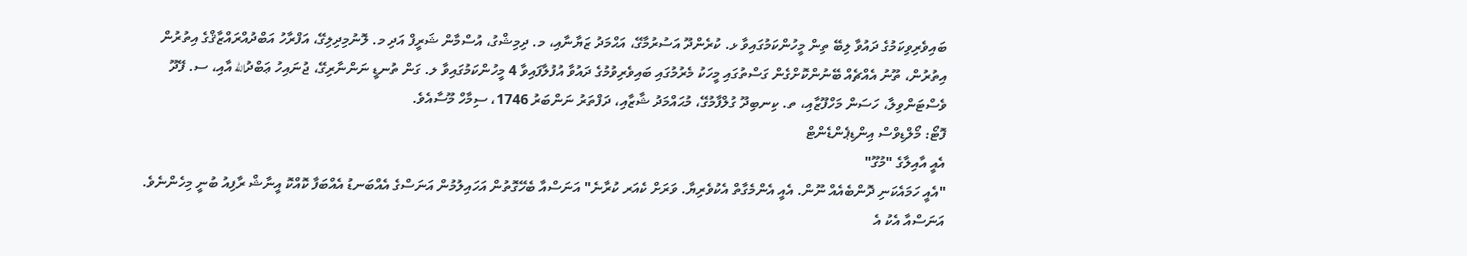ބައިވެރިވިކަމުގެ ދައުވާ ލިބޭ ތިން މީހުންކަމުގައިވާ ޅ. ކުރެންދޫ އަސުރުމާގޭ، އަޙްމަދު ޒަޔާނާއި، މ. ދިމިޝްގު، އުސްމާން ޝަރީފް އަދި މ. ލޮނުމިދިލިގޭ، އަފްރާހު އަބްދުއްރައްޒާޤްގެ އިތުރުން އިތުރުން، ތޫނު އެއްޗެއް ބޭނުންކޮށްގެން ގަސްތުގައި މީހަކު މެރުމުގައި ބައިވެރިވުމުގެ ދައުވާ އުފުލާފައިވާ 4 މީހުންކަމުގައިވާ ލ. ގަން ތުނޑީ ނަންނާރިގޭ، ޖުނައިހު ޢަބްދުالله އާއި، ސ. ފޭދޫ ވެސްޓަންވިލާ، ހަސަން މަހްފޫޒާއި، ތ. ކިނބިދޫ ގުލްފާމުގޭ، މުޙައްމަދު ޝާޒާއި، ދަފްތަރު ނަންބަރު 1746، ސިމާހް މޫސާއެވެ.
ފޮޓޯ: މޯލްޑިވްސް އިންޑިޕެންޑެންޓް
އެއީ އާއިލާގެ "މުގޫ"
"އެއީ ހަމައެކަނި ދޮންބެއެއް ނޫން. އެއީ އެންމެގާތް އެކުވެރިޔާ. ވަރަށް ކެއަރ ކުރާނެ" އަނަސްއާ ބެހޭގޮތުން އަހައިލުމުން އަނަސްގެ އެއްބަނޑު އެއްބަފާ ކޮއްކޮ އީނާޝް ރާފިއު ބުނީ މިހެންނެވެ. އަނަސްއާ އެކު އެ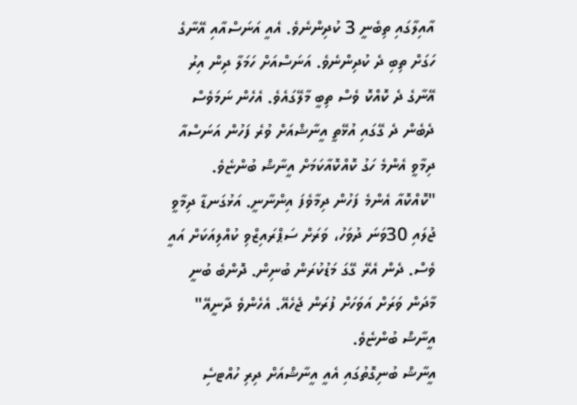އާއިލާގައި ތިބެނީ 3 ކުދިންނެވެ. އެއީ އަނަސްއާއި އޭނާގެ ހަގަށް ތިބި ދެ ކުދިންނެވެ. އަނަސްއަށް ހަމަލާ ދިން އިރު އޭނާގެ ދެ ކޮއްކޮ ވެސް ތިބީ މާލޭގައެވެ. އެހެން ނަމަވެސް ދެބެން ދެ ގޭގައި އުޅޭތީ އީނާޝްއަށް ވުރެ ފަހުން އަނަސްއާ ދިމާވީ އެންމެ ހަގު ކޮއްކޮއާކަމަށް އީނާޝް ބުންޏެވެ.
"ކޮއްކޮއާ އެންމެ ފަހުން ދިމާވެފަ އިންނާނީ. އަޅުގަނޑާ ދިމާވީ ޖުލައި 30ވަނަ ދުވަހު، ވަރަށް ސަޕްރައިޒްވި ކުއްލިއަކަށް އައީ ވެސް. ދެން އެރޭ ގޭގަ މަޑުކުރަން ބުނިން. ދޮންބެ ބުނީ މާދަން ވަރަށް އަވަހަށް ފުރަން ޖެހެއޭ. އެހެންވެ ދާނީއޭ" އީނާޝް ބުންޏެވެ.
އީނާޝް ބުނިގޮތުގައި އެއީ އީނާޝްއަށް ދިރި ހުއްޓސެި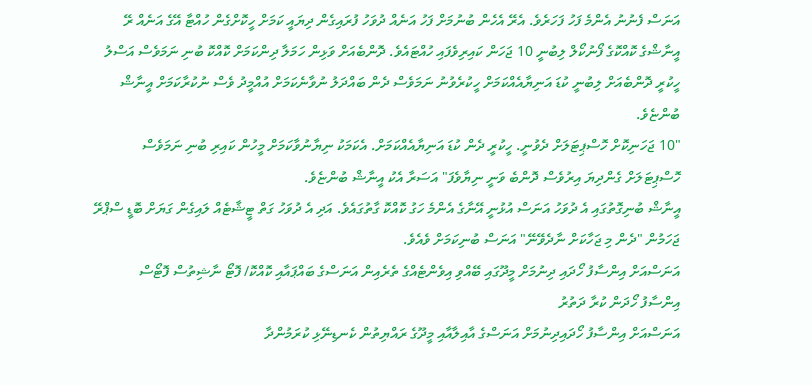އަނަސް ފެނުނު އެންމެ ފަހު ފަހަރެވެ. އެރޭ އެހެން ބުނުމަށް ފަހު އަނެއް ދުވަހު ފުރައިގެން ދިޔައީ ކަމަށް ހީކޮށްގެން ހުއްޓާ އޭގެ އަނެއް ރޭ އީނާޝްގެ ކޮއްކޮގެ ފޯނުކޯލް ލިބުނީ 10 ޖަހަން ކައިރިވެފައި ހުއްޓައެވެ. ދޮންބެއަށް ވަޅިން ހަމަލާ ދިންކަމަށް ކޮއްކޮ ބުނި ނަމަވެސް އަސްލު ހީކުރީ ދޮންބެއަށް ލިބުނީ ކުޑަ އަނިޔާއެއްކަމަށް ހީކުރެވުނު ނަމަވެސް ދެން ބައްދަލު ނުވާނެކަމަށް އުއްމީދު ވެސް ނުކުރާކަމަށް އީނާޝް ބުންޏެވެ.
"10 ޖަހަނިކޮށް ހޮސްޕިޓަލަށް ދެވުނީ. ހީކުރީ ދެން ކުޑަ އަނިޔާއެއްކަމަށް. އެކަމަކު ނިޔާނުވާކަމަށް މީހުން ކައިރި ބުނި ނަމަވެސް ހޮސްޕިޓަލަށް ގެންދިޔަ އިރުވެސް ދޮންބެ ވަނީ ނިޔާވެފަ" އަސަރާ އެކު އީނާޝް ބުންޏެވެ.
އީނާޝް ބުނިގޮތުގައި އެ ދުވަހު އަނަސް އުޅުނީ އޭނާގެ އެންމެ ހަގު ކޮއްކޮ ގާތުގައެވެ. އަދި އެ ދުވަހު ގަތް ޓީޝާޓެއް ލައިގެން ގަޔަށް ބޮޑީ ސްޕްރޭ ޖަހަމުން "ދެން މި ޖަހާކަށް ނާދެވޭނޭ" އަނަސް ބުނިކަމަށް ވެއެވެ.
އަނަސްއަށް އިންސާފު ހޯދައި ދިނުމަށް މީދޫގައި ބޭއްވި އިވެންޓެއްގެ ތެރެއިން އަނަސްގެ ބައްޕައާއި ކޮއްކޮ/ ފޮޓޯ ނާޝިތުސް ފޮޓޯސް
އިންސާފު ހޯދަން ކުރާ ދަތުރު
އަނަސްއަށް އިންސާފު ހޯދައިދިނުމަށް އަނަސްގެ އާއިލާއާއި މީދޫގެ ރައްޔިތުން ކެނޑިނޭޅި ކުރަމުންދާ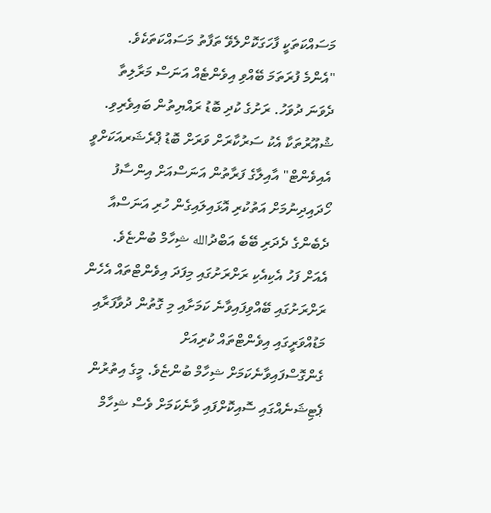މަސައްކަތަކީ ފާހަގަކޮށްލެވޭ ތަފާތު މަސައްކަތަކެވެ.
"އެންމެ ފުރަތަމަ ބޭއްވި އިވެންޓެއް އަނަސް މަރާލިތާ ދެވަނަ ދުވަހު. ރަށުގެ ކުދި ބޮޑު ރައްޔިތުން ބައިވެރިވި. ޝުއޫރުތަކާ އެކު ސަރުކާރަށް ވަރަށް ބޮޑު ޕްރެޝަރއަކަށްވީ އެއިވެންޓް" އާއިލާގެ ފަރާތުން އަނަސްއަށް އިންސާފު ހޯދައިދިނުމަށް އަތުކުރި އޮޅައިލައިގެން ހުރި އަނަސްއާ ދެބެންގެ ދެދަރި ބޭބެ އަބްދުالله ޝިހާމް ބުންޏެވެ.
އެއަށް ފަހު އެކިއެކި ރަށްރަށުގައި މިފަދަ އިވެންޓްތައް އެހެން ރަށްރަށުގައި ބޭއްވިފައިވާނެ ކަމަށާއި މި ގޮތުން ދުވާފަރާއި މަޑުއްވަރީގައި އިވެންޓްތައް ކުރިއަށް ގެންގޮސްފައިވާނެކަމަށް ޝިހާމް ބުންޏެވެ. މީގެ އިތުރުން ޕެޓިޝަނެއްގައި ސޮއިކޮށްފައި ވާނެކަމަށް ވެސް ޝިހާމް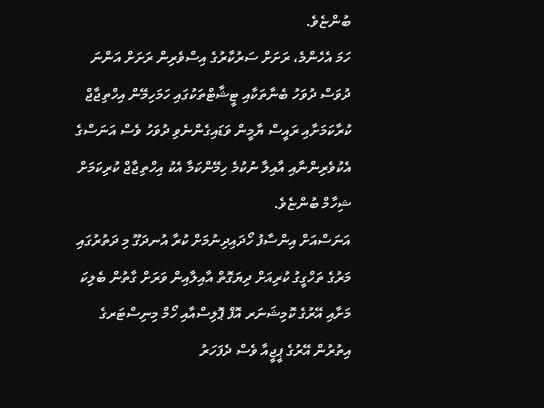ބުންޏެވެ.
ހަމަ އެހެންމެ، ރަށަށް ސަރުކާރުގެ އިސްވެރިން ރަށަށް އަންނަ ދުވަސް ދުވަހު ބެނާތަކާއި ޓީޝާޓްތަކުގައި ހަމަހިމޭން އިހްތިޖާޖް ކުރާކަމަށާއި ރައީސް ޔާމީން ވަޑައިގެންނެވި ދުވަހު ވެސް އަނަސްގެ އެކުވެރިންނާއި އާއިލާ ނުކުމެ ހިމޭންކަމާ އެކު އިހްތިޖާޖް ކުރިކަމަށް ޝިހާމް ބުންޏެވެ.
އަނަސްއަށް އިންސާފު ހޯދައިދިނުމަށް ކުރާ އުނދަގޫ މި ދަތުރުގައި މަރުގެ ތަހްގީގު ކުރިއަށް ދިޔަގޮތް އާއިލާއިން ވަރަށް ގާތުން ބެލިކަ މަށާއި އޭރުގެ ކޮމިޝަނަރ އޮފް ޕޮލިސްއާއި ހޯމް މިނިސްޓަރގެ އިތުރުން އޭރުގެ ޕީޖީއާ ވެސް ދެފަހަރު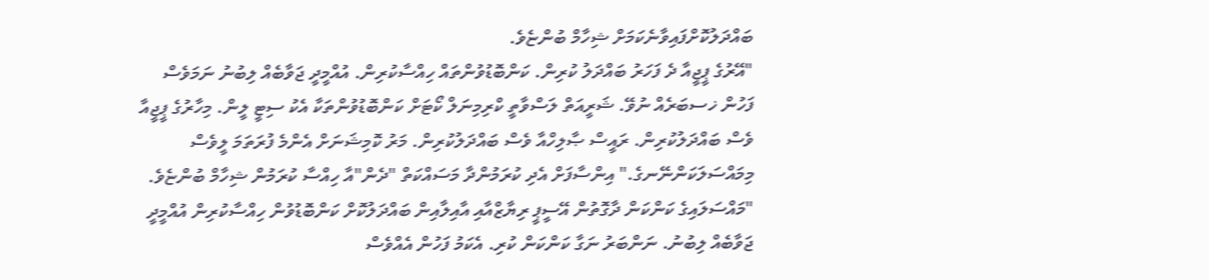ބައްދަލުކޮށްފައިވާނެކަމަށް ޝިހާމް ބުންޏެވެ.
"އޭރުގެ ޕީޖީއާ ދެ ފަހަރު ބައްދަލު ކުރިން. ކަންބޮޑުވުންތައް ހިއްސާކުރިން. އުއްމީދީ ޖަވާބެއް ލިބުނު ނަމަވެސް ފަހުން ޚސބަރެއް ނުވޭ. ޝަރީއަތް ލަސްވާތީ ކްރިމިނަލް ކޯޓަށް ކަންބޮޑުވުންތަކާ އެކު ސިޓީ ލީން. މިހާރުގެ ޕީޖީއާ ވެސް ބައްދަލުކުރިން. ރައީސް ޞާލިހްއާ ވެސް ބައްދަލުކުރިން. މަރު ކޮމިޝަނަށް އެންމެ ފުރަތަމަ ލީވެސް މިމައްސަލަކަންނޭނގެ." އިންސާފަށް އެދި ކުރަމުންދާ މަސައްކަތް "ދެން"އާ ހިއްސާ ކުރަމުން ޝިހާމް ބުންޏެވެ.
"މައްސަލައިގެ ކަންކަން ދާގޮތުން އޭސީޕީ ރިޔާޒްއާއި އާއިލާއިން ބައްދަލުކޮށް ކަންބޮޑުވުން ހިއްސާކުރިން އުއްމީދީ ޖަވާބެއް ލިބުނު. ނަންބަރު ނަގާ ކަންކަން ކުރި. އެކަމު ފަހުން އެއްވެސް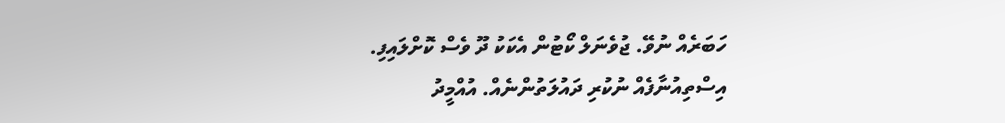ހަބަރެއް ނުވޭ. ޖުވެނަލް ކޯޓުން އެކަކު ދޫ ވެސް ކޮށްލައިފި. އިސްތިއުނާފެއް ނުކުރި ދައުލަތުންނެއް. އުއްމީދު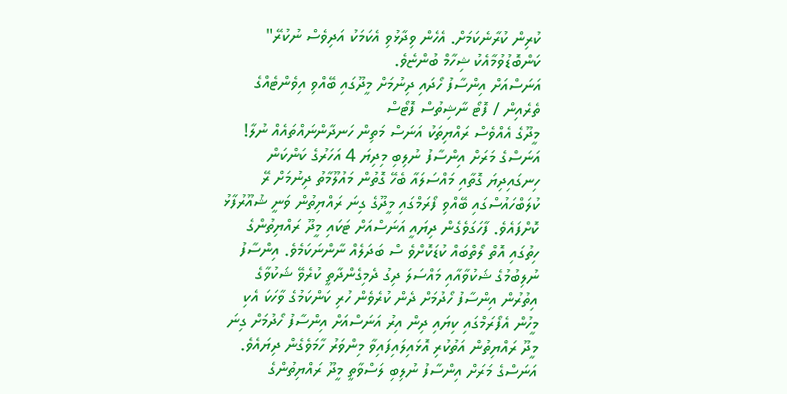ކުރިން ކުރާނެކަމަށް. އެހެން ވިދާޅުވި އެކަމަކު އަދިވެސް ނުކުރޭ" ކަންބޮޑުވުމާއެކު ޝިހާމް ބުންޏެވެ.
އަނަސްއަށް އިންސާފު ހޯދައި ދިނުމަށް މީދޫގައި ބޭއްވި އިވެންޓެއްގެ ތެރެއިން / ފޮޓޯ ނާޝިތުސް ފޮޓޯސް
މީދޫގެ އެއްވެސް ރައްޔިތަކު އަނަސް މަތިން ހަނދާންނައްތައެއް ނުލާ!
އަނަސްގެ މަރަށް އިންސާފު ނުލިބި މިދިޔަ 4 އަހަރުގެ ކަންކަން ހިނގައިދިޔަ ގޮތާއި މައްސަލައާ ބެހޭ ގޮތުން މައުލޫމާތު ދިނުމަށް ރޭ ކުލަބްހައުސްގައި ބޭއްވި ފޯރަމްގައި މީދޫގެ ގިނަ ރައްޔިތުން ވަނީ ޝުއޫރުފާޅު ކޮށްފައެވެ. ފާހަގަވެގެން ދިޔައީ އަނަސްއަށް ޓަކައި މީދޫ ރައްޔިތުންގެ ހިތުގައި އޮތް ލޯތްބައް ކުޑަކޮށްވެ ސް ބަދަލެއް ނާންނަކަމެވެ. އިންސާފު ނުލިބުމުގެ ޝަކުވާއާއި މައްސަލަ ދިގު ދެމިގެންދާތީ ކުރެވޭ ޝަކުވާގެ އިތުރުން އިންސާފު ހޯދުމަށް ދެން ކުރެވެން ހުރި ކަންކަމުގެ ވާހަކަ އެކި މީހުން އެފޯރަމްގައި ކިޔައި ދިން އިރު އަނަސްއަށް އިންސާފު ހޯދުމަށް ގިނަ މީދޫ ރައްޔިތުން އަތުކުރި އޮޅައިލައިފައިވާ މިންވަރު ހާމަވެގެން ދިޔައެވެ. އަނަސްގެ މަރަށް އިންސާފު ނުލިބި ލަސްވާތީ މީދޫ ރައްޔިތުންގެ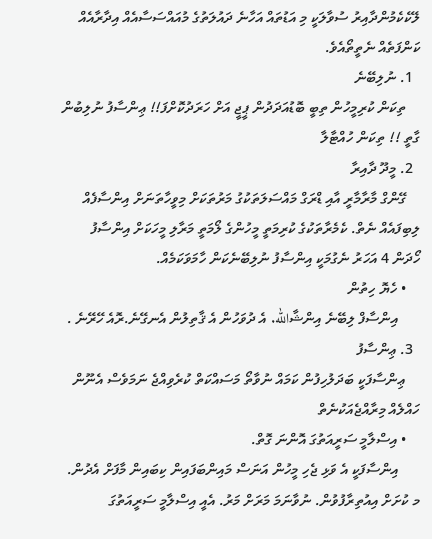ލޭކެކެމުންދާއިރު ސުވާލަކީ މި އަޑުތައް އަހާނެ ދައުލަތުގެ މުއައްސަސާއެއް އިދާރާއެއް ކަންފަތެއް ނެތީތޯއެވެ.
  1. ނުލިބޭނެ
    ތިކަން ކުރިމީހުން ތިބީ ބޮޑުއަދަދުން ޕީޖީ އަށް ހަރަދުކޮށްފަ!! ޢިންސާފު ނުލިބުން ގާތީ !! ތިކަން ހުއްޓާލާ
  2. މީދޫ ދާއިރާ
    ގޭންގް މާރާމާރީ އާއި ޑްރަގް މައްސަލަތަކުގު މަރުތަކަށް މިވީހާތަނަށް އިންސާފެއް ލިބިފައެއް ނެތް. ކެމެރާތަކުގެ ކުރިމަތީ މީހުންގެ ލޯމަތީ މަރާލި މީހަކަށް އިންސާފު ހޯދަން 4 އަހަރު ނެގުމަކީ އިންސާފު ނުލިބޭނެކަން ހާމަވަކަމެއް.
    • ހެޔޮ ހިތުން
      އިންސާފް ލިބޭނެ އިންޝާالله. އެ ދުވަހުން އެ ޤާތިލުން އެނގޭނެ.ރޮއެ ހޭރޭނެ .
  3. ޢިންސާފު
    ޢިންސާފަކީ ބަދަލުހިފުން ކަމައް ނުވާތޯ މަސައްކަތް ކުރެވިއްޖެ ނަމަވެސް އެނޫން ހައްލެއް މިރާއްޖެއަކުނެތް
    • އިސްލާމީ ސަރީއަތުގަ އޮންނަ ގޮތް.
      އިންސާފަކީ އެ ވަޅި ޖެހި މީހުން އަނަސް މައިންބަފައިން ކިބައިން މާފަށް އެދުން. މ ކުށަށް އިއުތިރާފުވުން. ނުވާނަމަ މަރަށް މަރު. އެއީ އިސްލާމީ ސަރީއަތުގަ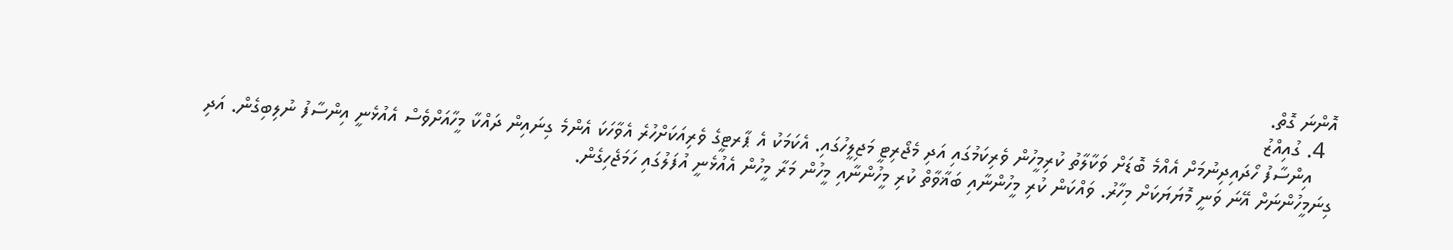އޮންނަ ގޮތް.
  4. ގުއިއްޒު
    އިންސާފު ހޯދައިދިނުމަށް އެއްމެ ބޮޑަށް ވަކާލާތު ކުރިމީހުން ވެރިކަމުގައި އަދި މެޖޯރިޓީ މަޖިލީހުގައި. އެކަމަކު އެ ޕާރޓީގެ ވެރިއަކަށްހުރެ އެވާހަކަ އެންމެ ގިނައިން ދައްކާ މީހާއަށްވެސް އެއުޅެނީ އިންސާފު ނުލިބިގެން. އަދި ގިނަމީހުންނަށް އޭނަ ވަނީ މޮޔަޔަކަށް މިހާރު. ވައްކަން ކުރި މީހުންނާއި ބަޣާވާތް ކުރި މީހުންނާއި މީހުން މަރާ މީހުން އެއުޅެނީ އުފަލުގައި ހަމަޖެހިގެން.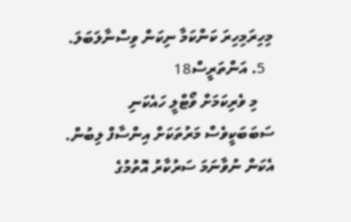މިހިރަމިހިރަ ކަންކަމާ ނިކަން ވިސްނާލަބަލަ.
  5. އަންތަރީސް18
    މި ވެރިކަމަށް ވޯޓްލީ ހައެކަނި ސަބަބަކީވެސް މަރުތަކަށް އިންސާފް ލިބުން. އެކަން ނުވާނަމަ ސަރުކާރު އޮތުމުގެ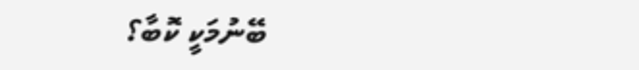ބޭނުމަކީ ކޮބާ؟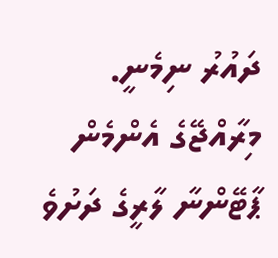ދައުރު ނިމެނީ. މިރާއްޖޭގެ އެންމެން ޕާޓޭންނާ ލާރީގެ ދަށުވެ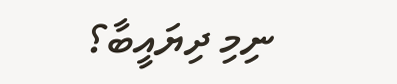ނިމި ދިޔައީބާ؟